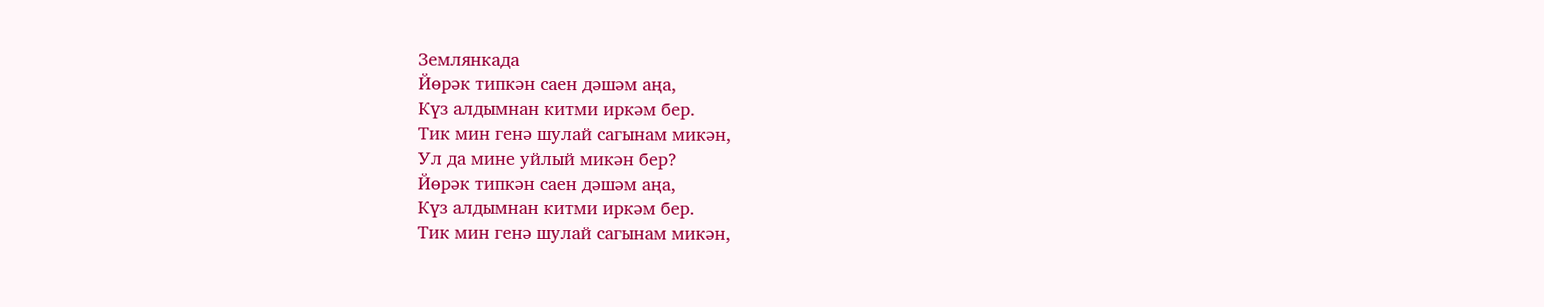Землянкада
Йөрәк типкән саен дәшәм аңа,
Күз алдымнан китми иркәм бер.
Тик мин генә шулай сагынам микән,
Ул да мине уйлый микән бер?
Йөрәк типкән саен дәшәм аңа,
Күз алдымнан китми иркәм бер.
Тик мин генә шулай сагынам микән,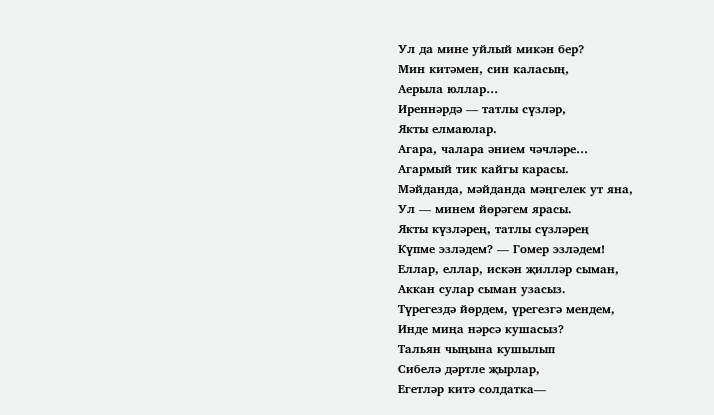Ул да мине уйлый микән бер?
Мин китәмен, син каласың,
Аерыла юллар…
Иреннәрдә — татлы сүзләр,
Якты елмаюлар.
Агара, чалара әнием чәчләре…
Агармый тик кайгы карасы.
Мәйданда, мәйданда мәңгелек ут яна,
Ул — минем йөрәгем ярасы.
Якты күзләрең, татлы сүзләрең
Күпме эзләдем? — Гомер эзләдем!
Еллар, еллар, искән җилләр сыман,
Аккан сулар сыман узасыз.
Түрегездә йөрдем, үрегезгә мендем,
Инде миңа нәрсә кушасыз?
Тальян чыңына кушылып
Сибелә дәртле җырлар,
Егетләр китә солдатка—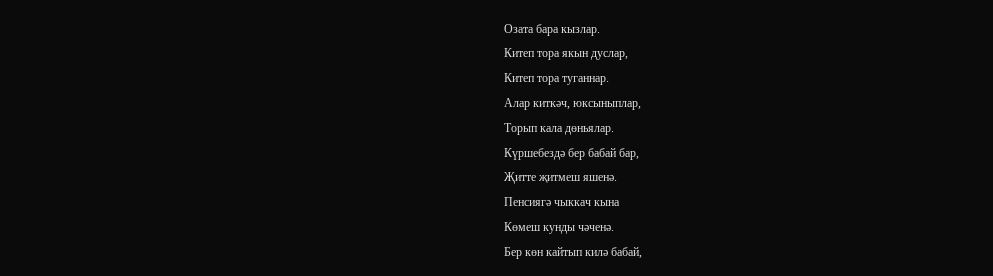Озата бара кызлар.
Китеп тора якын дуслар,
Китеп тора туганнар.
Алар киткәч, юксыныплар,
Торып кала дөньялар.
Күршебездә бер бабай бар,
Җитте җитмеш яшенә.
Пенсиягә чыккач кына
Көмеш кунды чәченә.
Бер көн кайтып килә бабай,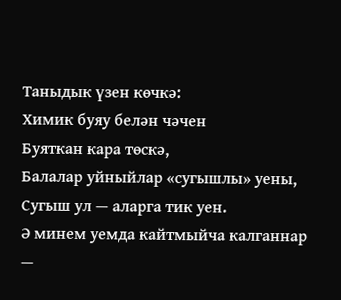Таныдык үзен көчкә:
Химик буяу белән чәчен
Буяткан кара төскә,
Балалар уйныйлар «сугышлы» уены,
Сугыш ул — аларга тик уен.
Ә минем уемда кайтмыйча калганнар —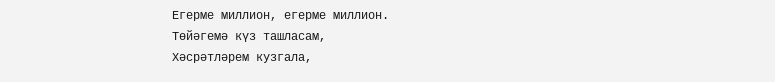Егерме миллион, егерме миллион.
Төйәгемә күз ташласам,
Хәсрәтләрем кузгала,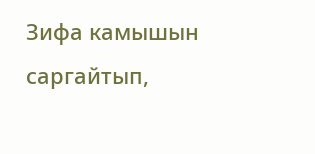Зифа камышын саргайтып,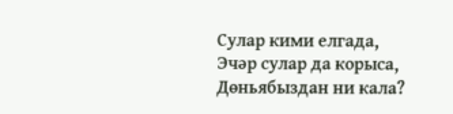Сулар кими елгада,
Эчәр сулар да корыса,
Дөньябыздан ни кала?